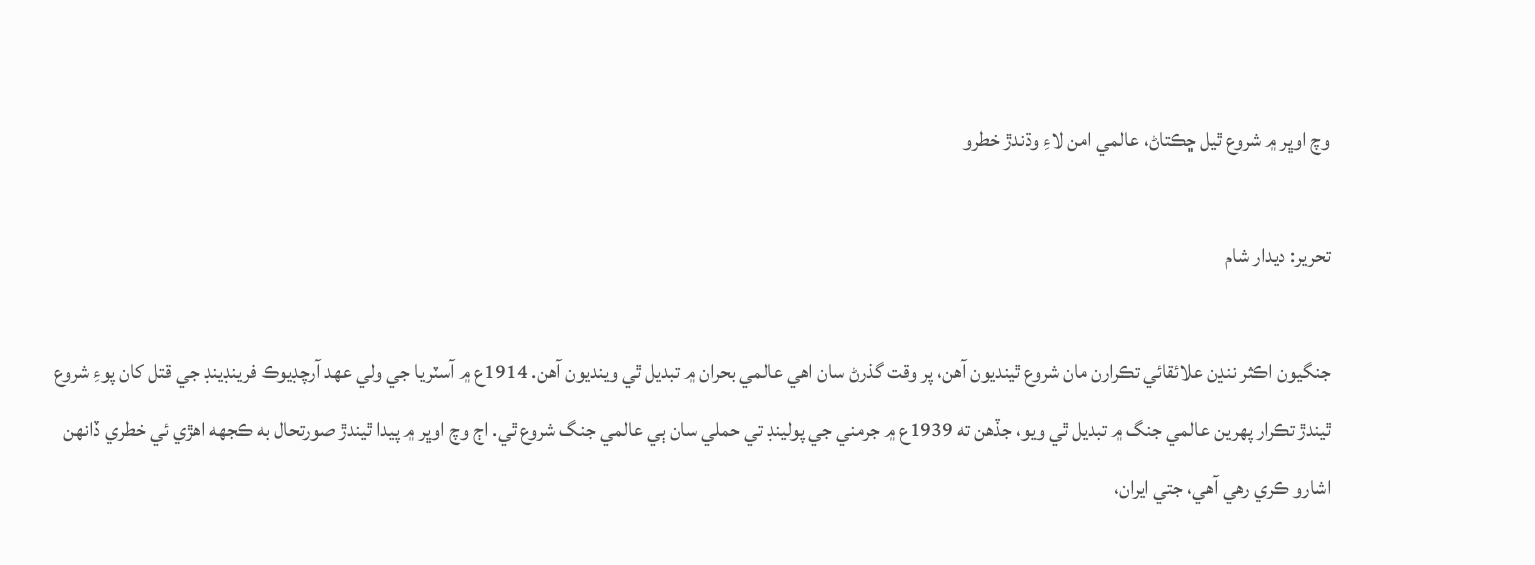وچ اوڀر ۾ شروع ٿيل ڇڪتاڻ، عالمي امن لاءِ وڌندڙ خطرو

تحرير: ديدار شام

جنگيون اڪثر ننڍن علائقائي تڪرارن مان شروع ٿينديون آهن، پر وقت گذرڻ سان اهي عالمي بحران ۾ تبديل ٿي وينديون آهن. 1914ع ۾ آسٽريا جي ولي عهد آرچڊيوڪ فرينڊينڊ جي قتل کان پوءِ شروع ٿيندڙ تڪرار پهرين عالمي جنگ ۾ تبديل ٿي ويو، جڏهن ته 1939ع ۾ جرمني جي پولينڊ تي حملي سان ٻي عالمي جنگ شروع ٿي. اڄ وچ اوڀر ۾ پيدا ٿيندڙ صورتحال به ڪجهه اهڙي ئي خطري ڏانهن اشارو ڪري رهي آهي، جتي ايران،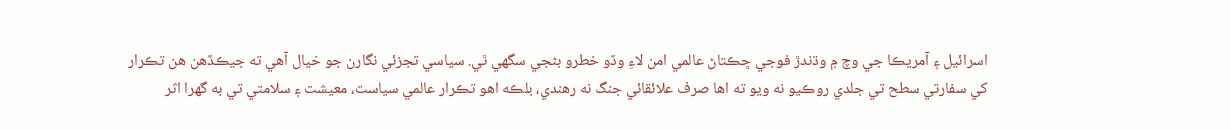اسرائيل ۽ آمريڪا جي وچ ۾ وڌندڙ فوجي ڇڪتاڻ عالمي امن لاءِ وڏو خطرو بڻجي سگهي ٿي. سياسي تجزئي نگارن جو خيال آهي ته جيڪڏهن هن تڪرار کي سفارتي سطح تي جلدي روڪيو نه ويو ته اها صرف علائقائي جنگ نه رهندي، بلڪه اهو تڪرار عالمي سياست، معيشت ۽ سلامتي تي به گهرا اثر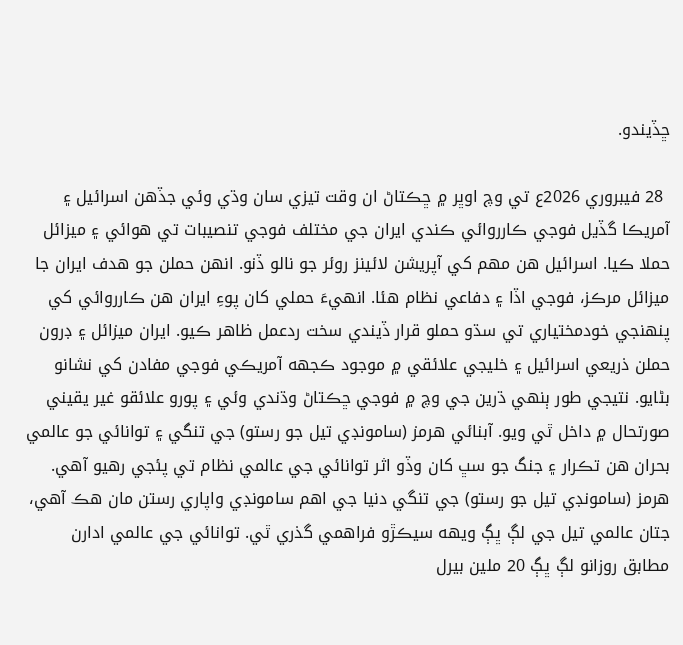ڇڏيندو.

 28 فيبروري 2026ع تي وچ اوڀر ۾ ڇڪتاڻ ان وقت تيزي سان وڌي وئي جڏهن اسرائيل ۽ آمريڪا گڏيل فوجي ڪارروائي ڪندي ايران جي مختلف فوجي تنصيبات تي هوائي ۽ ميزائل حملا ڪيا. اسرائيل هن مهم کي آپريشن لائينز روئر جو نالو ڏنو. انهن حملن جو هدف ايران جا ميزائل مرڪز، فوجي اڏا ۽ دفاعي نظام هئا. انهيءَ حملي کان پوءِ ايران هن ڪارروائي کي پنهنجي خودمختياري تي سڌو حملو قرار ڏيندي سخت ردعمل ظاهر ڪيو. ايران ميزائل ۽ ڊرون حملن ذريعي اسرائيل ۽ خليجي علائقي ۾ موجود ڪجهه آمريڪي فوجي مفادن کي نشانو بڻايو. نتيجي طور ٻنهي ڌرين جي وچ ۾ فوجي ڇڪتاڻ وڌندي وئي ۽ پورو علائقو غير يقيني صورتحال ۾ داخل ٿي ويو. آبنائي هرمز (سامونڊي تيل جو رستو) جي تنگي ۽ توانائي جو عالمي بحران هن تڪرار ۽ جنگ جو سڀ کان وڏو اثر توانائي جي عالمي نظام تي پئجي رهيو آهي. هرمز (سامونڊي تيل جو رستو) جي تنگي دنيا جي اهم سامونڊي واپاري رستن مان هڪ آهي، جتان عالمي تيل جي لڳ ڀڳ ويھه سيڪڙو فراهمي گذري ٿي. توانائي جي عالمي ادارن مطابق روزانو لڳ ڀڳ 20 ملين بيرل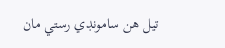تيل هن سامونڊي رستي مان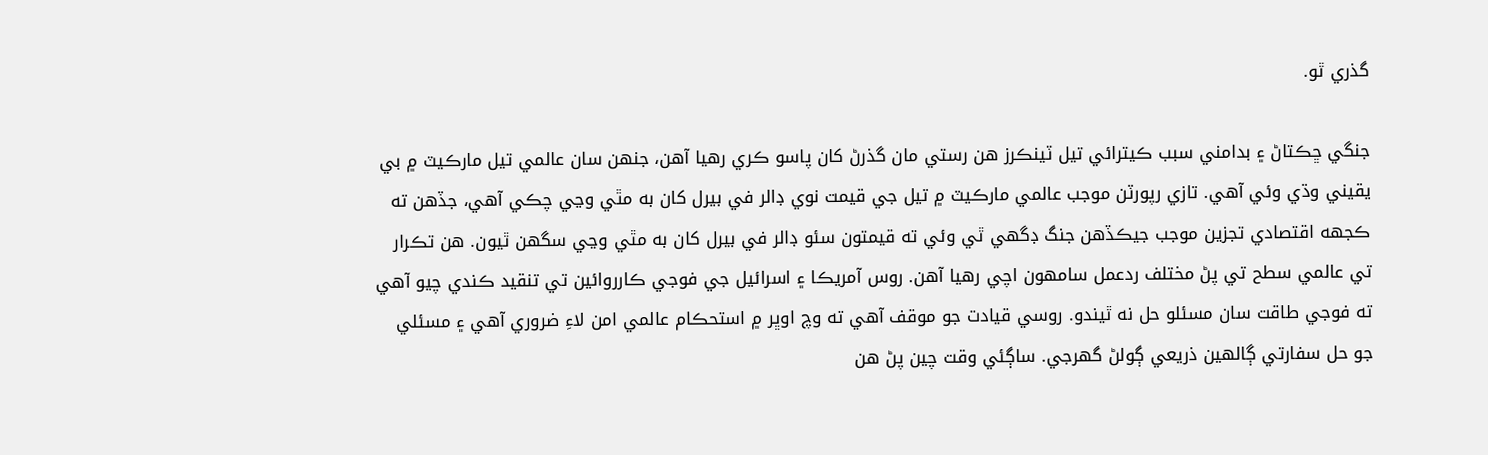گذري ٿو.

جنگي ڇڪتاڻ ۽ بدامني سبب ڪيترائي تيل ٽينڪرز هن رستي مان گذرڻ کان پاسو ڪري رهيا آهن، جنهن سان عالمي تيل مارڪيٽ ۾ بي يقيني وڌي وئي آهي. تازي رپورٽن موجب عالمي مارڪيٽ ۾ تيل جي قيمت نوي ڊالر في بيرل کان به مٿي وڃي چڪي آهي، جڏهن ته ڪجهه اقتصادي تجزين موجب جيڪڏهن جنگ ڊگهي ٿي وئي ته قيمتون سئو ڊالر في بيرل کان به مٿي وڃي سگهن ٿيون. هن تڪرار تي عالمي سطح تي پڻ مختلف ردعمل سامهون اچي رهيا آهن. روس آمريڪا ۽ اسرائيل جي فوجي ڪارروائين تي تنقيد ڪندي چيو آهي ته فوجي طاقت سان مسئلو حل نه ٿيندو. روسي قيادت جو موقف آهي ته وچ اوڀر ۾ استحڪام عالمي امن لاءِ ضروري آهي ۽ مسئلي جو حل سفارتي ڳالهين ذريعي ڳولڻ گهرجي. ساڳئي وقت چين پڻ هن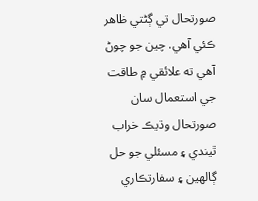صورتحال تي ڳڻتي ظاهر ڪئي آهي. چين جو چوڻ آهي ته علائقي ۾ طاقت جي استعمال سان صورتحال وڌيڪ خراب ٿيندي ۽ مسئلي جو حل ڳالهين ۽ سفارتڪاري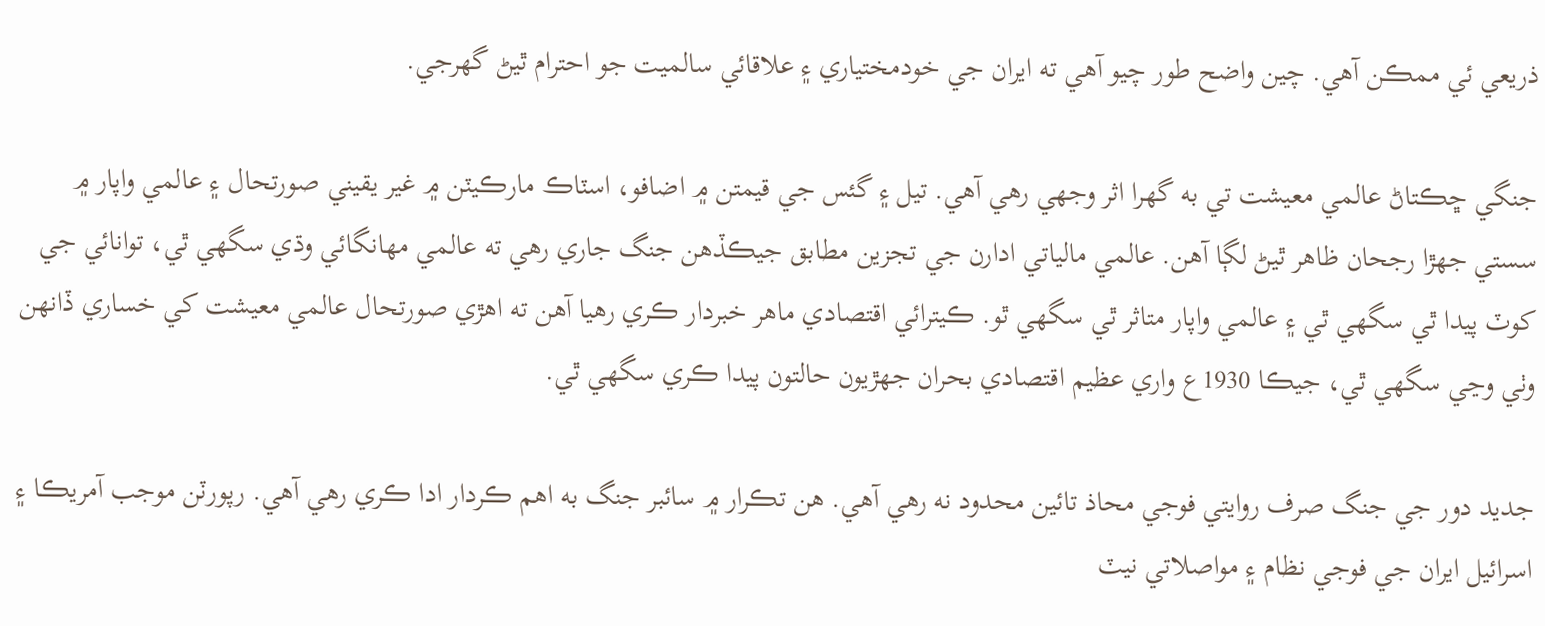ذريعي ئي ممڪن آهي. چين واضح طور چيو آهي ته ايران جي خودمختياري ۽ علاقائي سالميت جو احترام ٿيڻ گهرجي.

جنگي ڇڪتاڻ عالمي معيشت تي به گهرا اثر وجهي رهي آهي. تيل ۽ گئس جي قيمتن ۾ اضافو، اسٽاڪ مارڪيٽن ۾ غير يقيني صورتحال ۽ عالمي واپار ۾ سستي جهڙا رجحان ظاهر ٿيڻ لڳا آهن. عالمي مالياتي ادارن جي تجزين مطابق جيڪڏهن جنگ جاري رهي ته عالمي مهانگائي وڌي سگهي ٿي، توانائي جي کوٽ پيدا ٿي سگهي ٿي ۽ عالمي واپار متاثر ٿي سگهي ٿو. ڪيترائي اقتصادي ماهر خبردار ڪري رهيا آهن ته اهڙي صورتحال عالمي معيشت کي خساري ڏانهن وٺي وڃي سگهي ٿي، جيڪا 1930ع واري عظيم اقتصادي بحران جهڙيون حالتون پيدا ڪري سگهي ٿي.

جديد دور جي جنگ صرف روايتي فوجي محاذ تائين محدود نه رهي آهي. هن تڪرار ۾ سائبر جنگ به اهم ڪردار ادا ڪري رهي آهي. رپورٽن موجب آمريڪا ۽ اسرائيل ايران جي فوجي نظام ۽ مواصلاتي نيٽ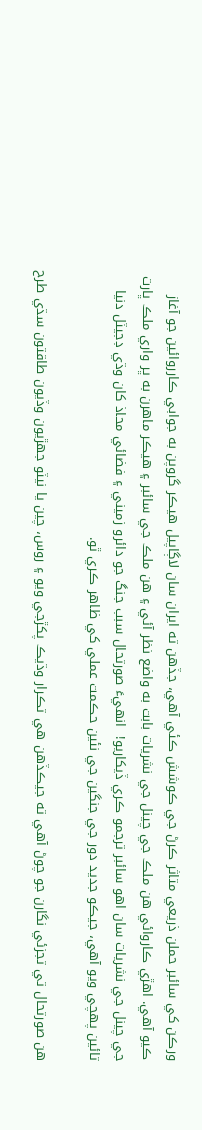ورڪن کي سائبر حملن ذريعي متاثر ڪرڻ جي ڪوشش ڪئي آهي، جڏهن ته ايران سان لاڳاپيل هيڪر گروپن به جوابي ڪارروائين جو آغاز ڪيو آهي. اهڙي ڪاروائي هن ملڪ جي چينل جي نشريات بابت به واضع نظر آئي ۽ هن ملڪ جي سائبر ۽ هيڪر ماهرن به ڀر واري ملڪ ڀارت جي چينل جي نشريات سان اهو سائبر ترجمو ڪري ڏيکاريو!  انهيءَ صورتحال سبب جنگ جو دائرو زميني ۽ فضائي محاذ کان وڌي ڊجيٽل دنيا تائين پهچي ويو آهي، جيڪو جديد دور جي جنگين جي نئين حڪمت عملي کي ظاهر ڪري ٿو.

هن صورتحال تي تجزئي نگارن جو چوڻ آهي ته جيڪڏهن هي تڪرار وڌيڪ پکڙجي ويو ۽ روس، چين يا نيٽو جهڙيون وڏيون طاقتون سڌي طرح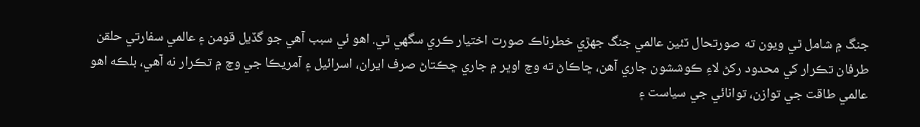جنگ ۾ شامل ٿي ويون ته صورتحال ٽئين عالمي جنگ جهڙي خطرناڪ صورت اختيار ڪري سگهي ٿي. اهو ئي سبب آهي جو گڏيل قومن ۽ عالمي سفارتي حلقن طرفان تڪرار کي محدود رکڻ لاءِ ڪوششون جاري آهن، ڇاڪاڻ ته وچ اوڀر ۾ جاري ڇڪتاڻ صرف ايران، اسرائيل ۽ آمريڪا جي وچ ۾ تڪرار نه آهي، بلڪه اهو عالمي طاقت جي توازن، توانائي جي سياست ۽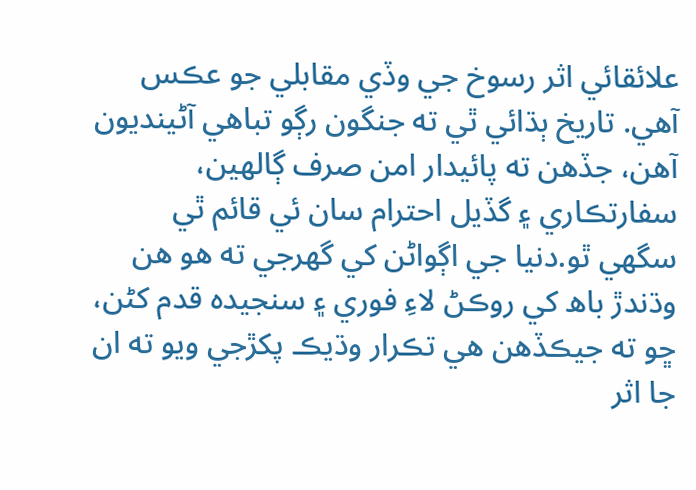علائقائي اثر رسوخ جي وڏي مقابلي جو عڪس آهي. تاريخ ٻڌائي ٿي ته جنگون رڳو تباهي آڻينديون آهن، جڏهن ته پائيدار امن صرف ڳالهين، سفارتڪاري ۽ گڏيل احترام سان ئي قائم ٿي سگهي ٿو.دنيا جي اڳواڻن کي گهرجي ته هو هن وڌندڙ باھ کي روڪڻ لاءِ فوري ۽ سنجيده قدم کڻن، ڇو ته جيڪڏهن هي تڪرار وڌيڪ پکڙجي ويو ته ان جا اثر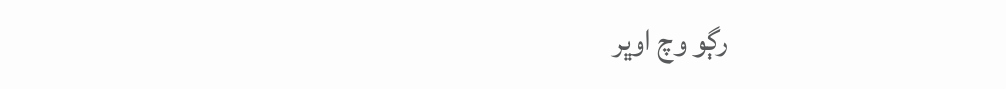رڳو وچ اوڀر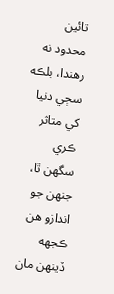تائين محدود نه رهندا، بلڪه سڄي دنيا کي متاثر ڪري سگهن ٿا، جنهن جو اندازو هن ڪجهه ڏينھن مان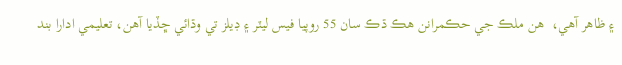۽ ظاهر آهي،  هن ملڪ جي حڪمرانن هڪ ڌڪ سان 55 روپيا فيس ليٽر ۽ ڊيلز تي وڌائي ڇڏيا آهن، تعليمي ادارا بند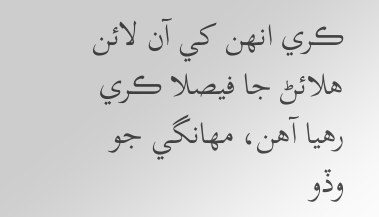ڪري انهن کي آن لائن هلائڻ جا فيصلا ڪري رهيا آهن، مهانگي جو وڏو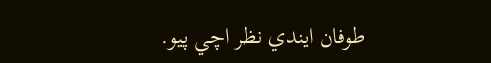طوفان ايندي نظر اچي پيو.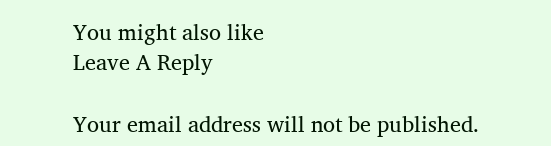You might also like
Leave A Reply

Your email address will not be published.